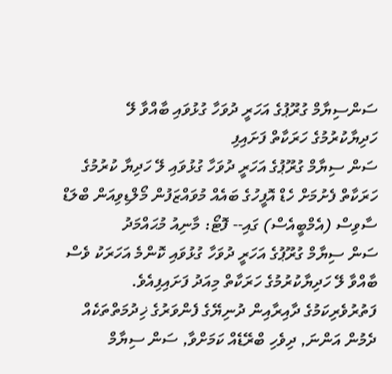ސަންސިޔާމް ގުރޫޕުގެ އަހަރީ ދުވަހާ ގުޅުވައި ބާއްވާ ލޭ ހަދިޔާކުރުމުގެ ހަރަކާތް ފަށައިފި
ސަން ސިޔާމް ގުރޫޕުގެ އަހަރީ ދުވަހާ ގުޅުވައި ލޭ ހަދިޔާ ކުރުމުގެ ހަރަކާތް ފެށުމަށް ހެޑް އޮފީހުގެ ބައެއް މުވައްޒަފުން މޯލްޑިވިއަން ބްލަޑް ސާވިސް (އެމްބީއެސް) ގައި-- ފޮޓޯ: މާނިއު މުޙައްމަދު
ސަން ސިޔާމް ގުރޫޕުގެ އަހަރީ ދުވަހާ ގުޅުވައި ކޮންމެ އަހަރަކު ވެސް ބާއްވާ ލޭ ހަދިޔާކުރުމުގެ ހަރަކާތް މިއަދު ފަށައިފިއެވެ.
ފަތުރުވެރިކަމުގެ ދާއިރާއިން ދުނިޔޭގެ ފެންވަރުގެ ޚިދުމަތްތަކެއް ދެމުން އަންނަ, ދިވެހި ބްރޭޑެއް ކަމަށްވާ, ސަން ސިޔާމް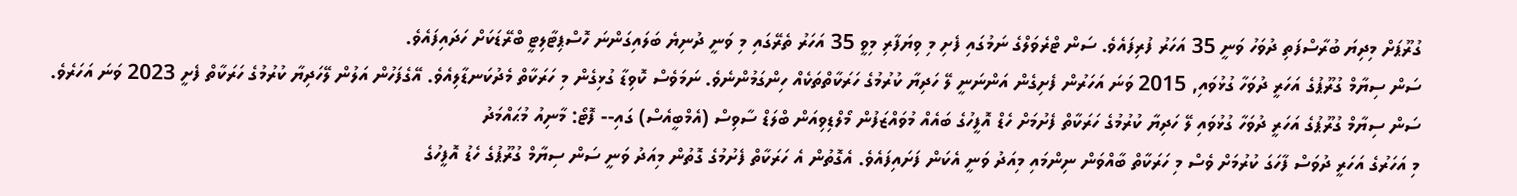ގުރޫޕަށް މިދިޔަ ބުރާސްފަތި ދުވަހު ވަނީ 35 އަހަރު ފުރިފައެވެ. ސަން ޓްރެވަލްގެ ނަމުގައި ފެށި މި ވިޔަފާރި މިވީ 35 އަހަރު ތެރޭގައި މި ވަނީ ދުނިޔެ ބަލައިގަންނަ ހޮސްޕިޓާލިޓީ ބްރޭޑަކަށް ހަދައިފައެވެ.
ސަން ސިޔާމް ގުރޫޕުގެ އަހަރީ ދުވަހާ ގުޅުވައި, 2015 ވަނަ އަހަރުން ފެށިގެން އަންނަނީ ލޭ ހަދިޔާ ކުރުމުގެ ހަރަކާތްތަކެއް ހިންގަމުންނެވެ. ނަމަވެސް ކޮވިޑާ ގުޅިގެން މި ހަރަކާތް މެދުކަނޑާލިއެވެ. އޭގެފަހުން އަލުން ލޭހަދިޔާ ކުރުމުގެ ހަރަކާތް ފެށީ 2023 ވަނަ އަހަރެވެ.
ސަން ސިޔާމް ގުރޫޕުގެ އަހަރީ ދުވަހާ ގުޅުވައި ލޭ ހަދިޔާ ކުރުމުގެ ހަރަކާތް ފެށުމަށް ހެޑް އޮފީހުގެ ބައެއް މުވައްޒަފުން މޯލްޑިވިއަން ބްލަޑް ސާވިސް (އެމްބީއެސް) ގައި-- ފޮޓޯ: މާނިއު މުޙައްމަދު
މި އަހަރުގެ އަހަރީ ދުވަސް ފާހަގަ ކުރުމަށް ވެސް މި ހަރަކާތް ބާއްވަން ނިންމައި މިއަދު ވަނީ އެކަން ފަށައިފައެވެ. އެގޮތުން އެ ހަރަކާތް ފެށުމުގެ ގޮތުން މިއަދު ވަނީ ސަން ސިޔާމް ގުރޫޕުގެ ހެޑު އޮފީހުގެ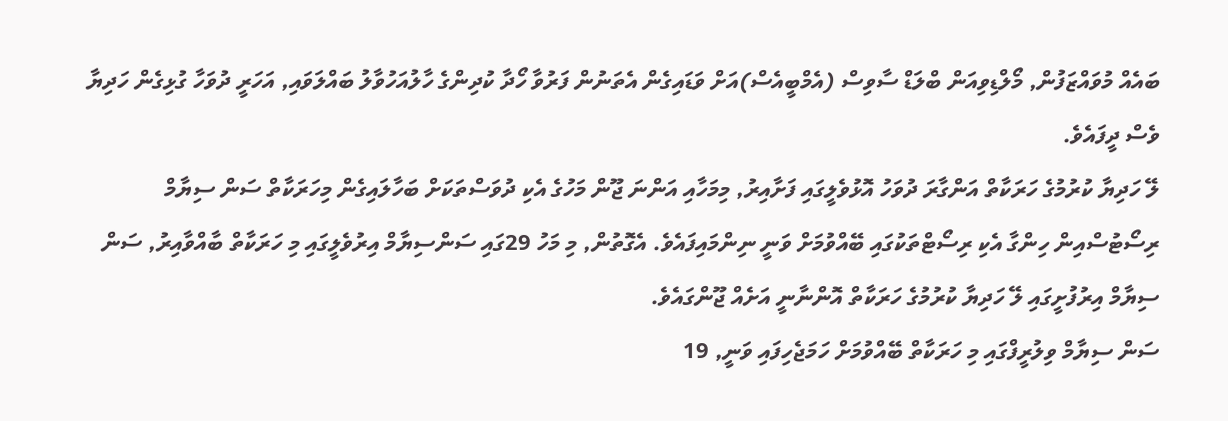ބައެއް މުވައްޒަފުން, މޯލްޑިވިއަން ބްލަޑް ސާވިސް (އެމްބީއެސް)އަށް ވަޑައިގެން އެތަނުން ފަރުވާ ހޯދާ ކުދިންގެ ހާލުއަހުވާލު ބައްލަވައި, އަހަރީ ދުވަހާ ގުޅިގެން ހަދިޔާ ވެސް ދީފައެވެ.
ލޭ ހަދިޔާ ކުރުމުގެ ހަރަކާތް އަންގާރަ ދުވަހު އޮޅުވެލީގައި ފަށާއިރު, މިމަހާއި އަންނަ ޖޫން މަހުގެ އެކި ދުވަސްތަކަށް ބަހާލައިގެން މިހަރަކާތް ސަން ސިޔާމް ރިސޯޓުސްއިން ހިންގާ އެކި ރިސޯޓްތަކުގައި ބޭއްވުމަށް ވަނީ ނިންމައިފައެވެ. އެގޮތުން, މި މަހު 29ގައި ސަންސިޔާމް އިރުވެލީގައި މި ހަރަކާތް ބާއްވާއިރު, ސަން ސިޔާމް އިރުފުށީގައި ލޭ ހަދިޔާ ކުރުމުގެ ހަރަކާތް އޮންނާނީ އަށެއް ޖޫންގައެވެ.
ސަން ސިޔާމް ވިލުރީފްގައި މި ހަރަކާތް ބޭއްވުމަށް ހަމަޖެހިފައި ވަނީ, 19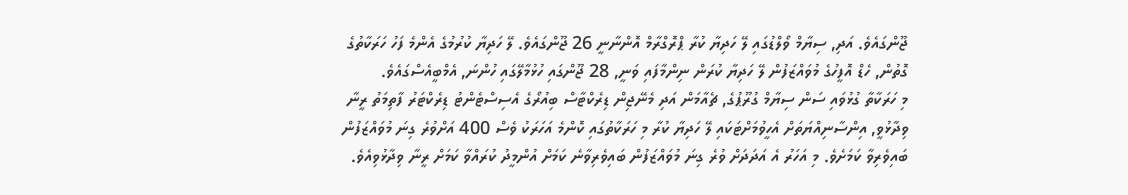ޖޫންގައެވެ. އަދި, ސިޔާމް ވޯލްޑުގައި ލޭ ހަދިޔާ ކުރާ ޕްރޮގްރާމް އޮންނާނީ 26 ޖޫންގައެވެ. ލޭ ހަދިޔާ ކުރުމުގެ އެންމެ ފަހު ހަރަކާތުގެ ގޮތުން, ހެޑް އޮފީހުގެ މުވައްޒަފުން ލޭ ހަދިޔާ ކުރަން ނިންމާފައި ވަނީ, 28 ޖޫންގައި ހުޅުމާލޭގައި ހުންނަ, އެމްބީއެސްގައެވެ.
މި ހަރަކާތާ ގުޅުވައި ސަން ސިޔާމް ގުރޫޕުގެ, ޗެއާމަން އަދި މެނޭޖިން ޑިރެކްޓާސް ބިއުރޯގެ އެސިސްޓެންޓު ޑިރެކްޓަރު ފާތިމަތު ރީނާ ވިދާޅުވީ, އިންސާނިއްޔަތަށް އެހީވުމަށްޓަކައި ލޭ ހަދިޔާ ކުރާ މި ހަރަކާތުގައި ކޮންމެ އަހަރަކު ވެސް 400 އަށްވުރެ ގިނަ މުވައްޒަފުން ބައިވެރިވާ ކަމަށެވެ. މި އަހަރު އެ އަދަދަށް ވުރެ ގިނަ މުވައްޒަފުން ބައިވެރިވާނެ ކަމަށް އުންމީދު ކުރައްވާ ކަމަށް ރީނާ ވިދާޅުވިއެވެ.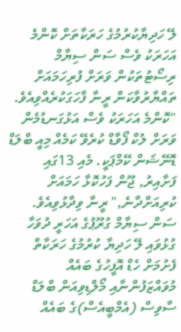ލޭ ހަދިޔާކުރުމުގެ ހަރަކާތަށް ކޮންމެ އަހަރަކު ވެސް ސަން ސިޔާމް ރިސޯޓުތަކުން ވަރަށް ފުރިހަމައަށް ތައްޔާރުވާކަން ރީނާ ފާހަގަކުރެއްވިއެވެ.
"ކޮންމެ އަހަރަކު ވެސް އަޅުގަނޑުމެން ވަރަށް ލުކް ފޯވާޑް ކުރެވޭ ކަމެއް މިއީ ބްލަޑް ޑޮނޭޝަން ކޭމްޕަކީ. މެއި 13ގައި ފަށާއިރު, ޖޫން ފަހުކޮޅާ ހަމައަށް ކުރިއަށްދާނެ," ރީނާ ވިދާޅުވިއެވެ.
ސަން ސިޔާމް ގުރޫޕުގެ އަހަރީ ދުވަހާ ގުޅުވައި ލޭ ހަދިޔާ ކުރުމުގެ ހަރަކާތް ފެށުމަށް ހެޑް އޮފީހުގެ ބައެއް މުވައްޒަފުންނާއި މޯލްޑިވިއަން ބްލަޑް ސާވިސް (އެމްބީއެސް)ގެ ބައެއް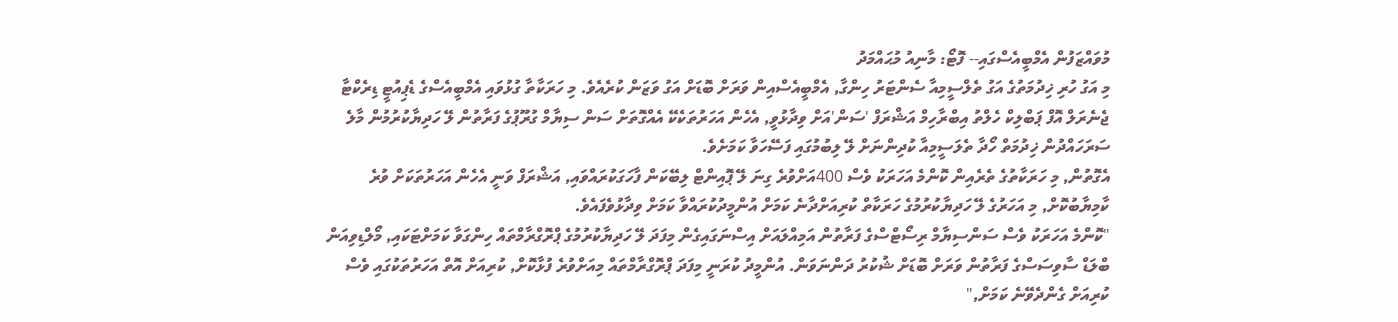މުވައްޒަފުން އެމްބީއެސްގައި-- ފޮޓޯ: މާނިއު މުޙައްމަދު
މި އަގު ހުރި ޚިދުމަތުގެ އަގު ތެލްސީމިއާ ސެންޓަރު ހިންގާ, އެމްބީއެސްއިން ވަރަށް ބޮޑަށް އަގު ވަޒަން ކުރެއެވެ. މި ހަރަކާތާ ގުޅުވައި އެމްބީއެސްގެ ޑެޕިއުޓީ ޑިރެކްޓާ ޖެނެރަލް އޮފް ޕަބްލިކް ހެލްތު އިބްރާހިމް އަޝްރަފް 'ސަން'އަށް ވިދާޅުވީ, އެހެން އަހަރުތަކެކޭ އެއްގޮތަށް ސަން ސިޔާމް ގުރޫޕުގެ ފަރާތުން ލޭ ހަދިޔާކުރުމުން މާލެ ސަރަހައްދުން ޚިދުމަތް ހޯދާ ތެލަސީމިއާ ކުދިންނަށް ލޭ ލިބުމުގައި ފަސޭހަވާ ކަމަށެވެ.
އެގޮތުން, މި ހަރަކާތުގެ ތެރެއިން ކޮންމެ އަހަރަކު ވެސް 400އަށްވުރެ ގިނަ ލޭ ޕޮއިންޓް ލިބޭކަން ފާހަގަކުރައްވައި, އަޝްރަފް ވަނީ އެހެން އަހަރުތަކަށް ވުރެ ކާމިޔާބުކޮށް, މި އަހަރުގެ ލޭ ހަދިޔާކުރުމުގެ ހަރަކާތް ކުރިއަށްދާނެ ކަމަށް އުންމީދުކުރައްވާ ކަމަށް ވިދާޅުވެފައެވެ.
"ކޮންމެ އަހަރަކު ވެސް ސަންސިޔާމް ރިސޯޓްސްގެ ފަރާތުން އަމިއްލައަށް އިސްނަގައިގެން މިފަދަ ލޭ ހަދިޔާކުރުމުގެ ޕްރޮގްރާމްތައް ހިންގަވާ ކަމަށްޓަކައި, މޯލްޑިވިއަން ބްލަޑް ސާވިސަސްގެ ފަރާތުން ވަރަށް ބޮޑަށް ޝުކުރު ދަންނަވަން. އުންމީދު ކުރަނީ މިފަދަ ޕްރޮގްރާމްތައް މިއަށްވުރެ ފުޅާކޮށް, ކުރިއަށް އޮތް އަހަރުތަކުގައި ވެސް ކުރިއަށް ގެންދެވޭނެ ކަމަށް,"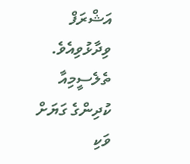އަޝްރަފް ވިދާޅުވިއެވެ.
ތެލެސީމިއާ ކުދިންގެ ގަޔަށް ވަކި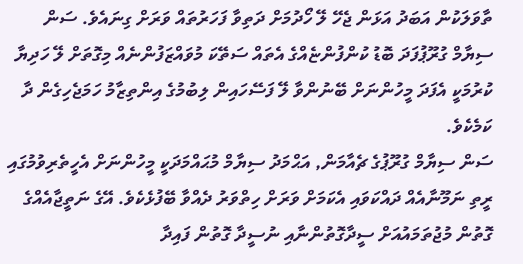ތާވަލަކުން އަބަދު އަޅަން ޖެހޭ ލޭ ހޯދުމަށް ދަތިވާ ފަހަރުތައް ވަރަށް ގިނައެވެ. ސަން ސިޔާމް ގުރޫޕުފަދަ ބޮޑު ކުންފުންޏެއްގެ އެތައް ސަތޭކަ މުވައްޒަފުންނެއް މިގޮތަށް ލޭ ހަދިޔާ ކުރުމަކީ އެފަދަ މީހުންނަށް ބޭނުންވާ ލޭ ފަސޭހައިން ލިބުމުގެ އިންތިޒާމު ހަމަޖެހިގެން ދާ ކަމެކެވެ.
ސަން ސިޔާމް ގުރޫޕުގެ ޗެއާމަން, އަޙްމަދު ސިޔާމް މުޙައްމަދަކީ މީހުންނަށް އެހީތެރިވުމުގައި ރީތި ނަމޫނާއެއް ދައްކަވައި އެކަމަށް ވަރަށް ހިތްވަރު ދެއްވާ ބޭފުޅެކެވެ. އޭގެ ނަތީޖާއެއްގެ ގޮތުން މުޖުތަމައުއަށް ސީދާގޮތުންނާއި ނުސީދާ ގޮތުން ފައިދާ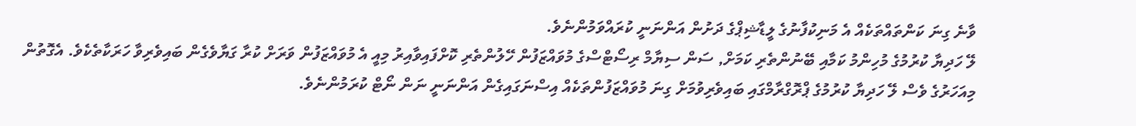ވާނެ ގިނަ ކަންތައްތަކެއް އެ މަނިކުފާނުގެ ލީޑާޝިޕްގެ ދަށުން އަންނަނީ ކުރައްވަމުންނެވެ.
ލޭ ހަދިޔާ ކުރުމުގެ މުހިންމު ކަމާއި ބޭނުންތެރި ކަމަށް, ސަން ސިޔާމް ރިސޯޓްސްގެ މުވައްޒަފުން ހޭލުންތެރި ކޮށްފައިވާއިރު މިއީ އެ މުވައްޒަފުން ވަރަށް ކުރާ ގަޔާވެގެން ބައިވެރިވާ ހަރަކާތެކެވެ. އެގޮތުން މިއަހަރުގެ ވެސް ލޭ ހަދިޔާ ކުރުމުގެ ޕްރޮގްރާމްގައި ބައިވެރިވުމަށް ގިނަ މުވައްޒަފުންތަކެއް އިސްނަގައިގެން އަންނަނީ ނަން ނޯޓް ކުރަމުންނެވެ.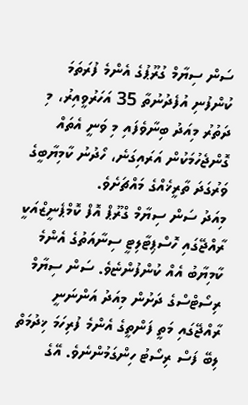ސަން ސިޔާމް ގުރޫޕުގެ އެންމެ ފުރަތަމަ ކުންފުނި އުފެދުނުތާ 35 އަހަރުވީއިރު، މި ދަތުރު މިއަދު ބިނާވެފައި މި ވަނީ އެތައް ގޮންޖެހުމަކުން އަރައިގަނެ، ހޯދުނު ކާމިޔާބީގެ ވަރުގަދަ ތާރީޚެއްގެ މައްޗަށެވެ.
މިއަދު ސަން ސިޔާމް ގްރޫޕް އޮފް ކޮމްޕެނީޒްއަކީ ރާއްޖޭގައި ހޮސްޕިޓާލިޓީ ސިނާއަތުގެ އެންމެ ކާމިޔާބު އެއް ކުންފުންޏެވެ. ސަން ސިޔާމް ރިސޯޓްސްގެ ދަށުން މިއަދު އަންނަނީ ރާއްޖޭގައި މަތީ ފަންތީގެ އެންމެ ފުރިހަމަ ޚިދުމަތް ލިބޭ ފަސް ރިސޯޓު ހިންގަމުންނެވެ. އޭގެ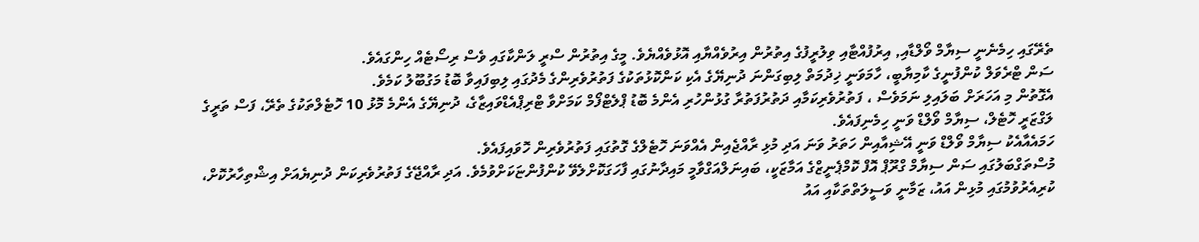ތެރޭގައި ހިމެނެނީ ސިޔާމް ވޯލްޑާއި, އިރުފުއްޓާއި ވިލުރީފުގެ އިތުރުން އިރުވެއްޔާއި އޮޅުވެއްޔެވެ. މީގެ އިތުރުން ސްރީ ލަންކާގައި ވެސް ރިސޯޓެއް ހިންގައެވެ.
ސަން ޓްރެވަލް ކުންފުނީގެ ކާމިޔާބީ، ހާމަވަނީ ޚިދުމަތް ލިބިގަންނަ ދުނިޔޭގެ އެކި ކަންކޮޅުތަކުގެ ފަތުރުވެރިންގެ މެދުގައި ލިބިފައިވާ ބޮޑު މަގުބޫލު ކަމެވެ.
އެގޮތުން މި އަހަރަށް ބަލައިލި ނަމަވެސް ، ފަތުރުވެރިކަމާއި ދަތުރުފަތުރާ ގުޅުންހުރި އެންމެ ބޮޑު ޕްލެޓްފޯމް ކަމަށްވާ ޓްރިޕްއެޑްވައިޒާގެ، ދުނިޔޭގެ އެންމެ މޮޅު 10 ހޮޓެލްތަކުގެ ތެރޭ، ފަސް ތަރީގެ ލަގްޒަރީ ހޮޓެލް، ސިޔާމް ވޯލްޑް ވަނީ ހިމެނިފައެވެ.
ހަމައެއާއެކު ސިޔާމް ވޯލްޑް ވަނީ އޭޝިއާއިން ހަތަރު ވަނަ އަދި މުޅި ރާއްޖެއިން އެއްވަނަ ހޮޓެލްގެ ގޮތުގައި ފަތުރުވެރިން ހޮވައިފައެވެ.
މުސްތަގްބަލުގައި ސަން ސިޔާމް ގްރޫޕް އޮފް ކޮމްޕެނީޒްގެ އަމާޒަކީ، ބައިނަލްއަގްވާމީ މައިދާނުގައި ފާހަގަކޮށްލެވޭ ކުންފުންޏަކަށްވުމެވެ. އަދި ރާއްޖޭގެ ފަތުރުވެރިކަން ދުނިޔެއަށް އިޝްތިހާރުކޮށް، ކުރިއެރުވުމުގައި މުޅިން އައު، ޒަމާނީ ވަސީލަތްތަކާއި އައު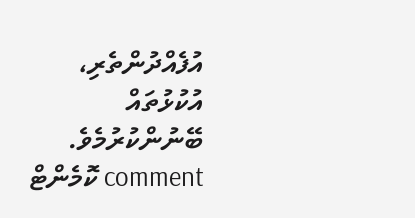އުފެއްދުންތެރި، އުކުޅުތައް ބޭނުންކުރުމެވެ.
comment ކޮމެންޓް